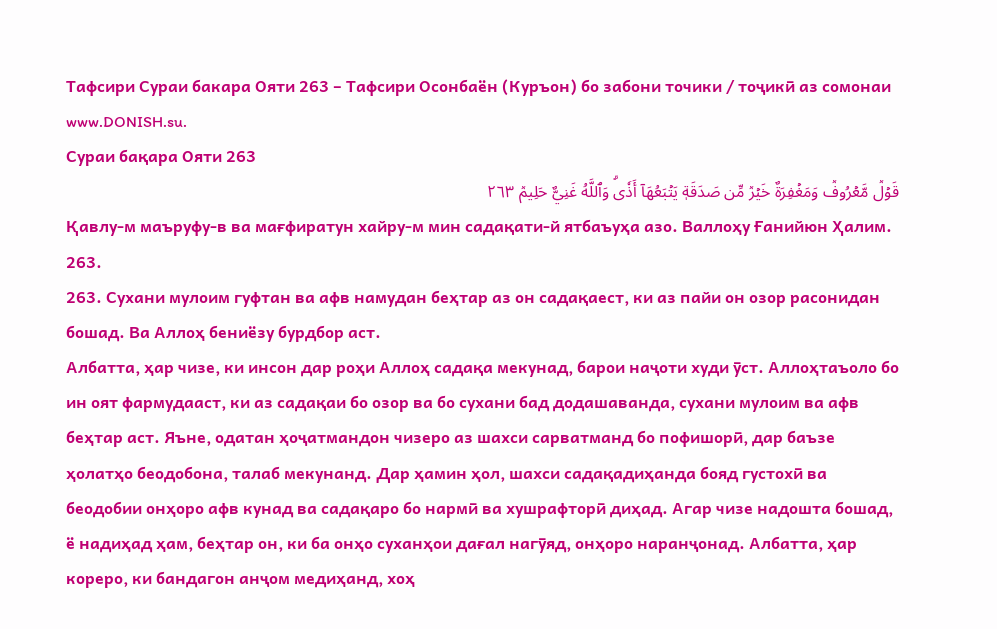Тафсири Сураи бакара Ояти 263 – Тафсири Осонбаён (Куръон) бо забони точики / тоҷикӣ аз сомонаи www.DONISH.su.
Сураи бақара Ояти 263
قَوۡلٞ مَّعۡرُوفٞ وَمَغۡفِرَةٌ خَيۡرٞ مِّن صَدَقَةٖ يَتۡبَعُهَآ أَذٗىۗ وَٱللَّهُ غَنِيٌّ حَلِيمٞ ٢٦٣
Қавлу-м маъруфу-в ва мағфиратун хайру-м мин садақати-й ятбаъуҳа азо. Валлоҳу Ғанийюн Ҳалим. 263.
263. Сухани мулоим гуфтан ва афв намудан беҳтар аз он садақаест, ки аз пайи он озор расонидан бошад. Ва Аллоҳ бениёзу бурдбор аст.
Албатта, ҳар чизе, ки инсон дар роҳи Аллоҳ садақа мекунад, барои наҷоти худи ӯст. Аллоҳтаъоло бо ин оят фармудааст, ки аз садақаи бо озор ва бо сухани бад додашаванда, сухани мулоим ва афв беҳтар аст. Яъне, одатан ҳоҷатмандон чизеро аз шахси сарватманд бо пофишорӣ, дар баъзе ҳолатҳо беодобона, талаб мекунанд. Дар ҳамин ҳол, шахси садақадиҳанда бояд густохӣ ва беодобии онҳоро афв кунад ва садақаро бо нармӣ ва хушрафторӣ диҳад. Агар чизе надошта бошад, ё надиҳад ҳам, беҳтар он, ки ба онҳо суханҳои дағал нагӯяд, онҳоро наранҷонад. Албатта, ҳар кореро, ки бандагон анҷом медиҳанд, хоҳ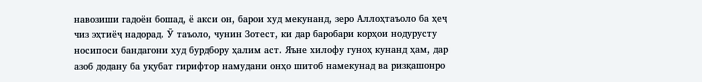навозиши гадоён бошад, ё акси он, барои худ мекунанд, зеро Аллоҳтаъоло ба ҳеҷ чиз эҳтиёҷ надорад. Ӯ таъоло, чунин Зотест, ки дар баробари корҳои нодурусту носипоси бандагони худ бурдбору ҳалим аст. Яъне хилофу гуноҳ кунанд ҳам, дар азоб додану ба уқубат гирифтор намудани онҳо шитоб намекунад ва ризқашонро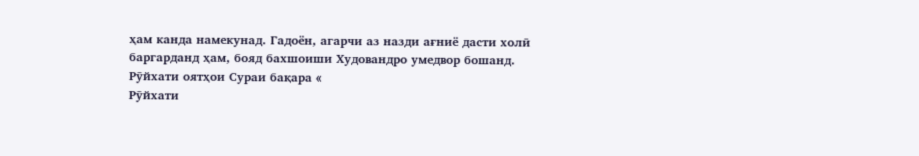ҳам канда намекунад. Гадоён, агарчи аз назди ағниё дасти холӣ баргарданд ҳам, бояд бахшоиши Худовандро умедвор бошанд.
Рӯйхати оятҳои Сураи бақара «
Рӯйхати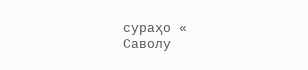сураҳо «
Саволу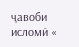ҷавоби исломӣ «